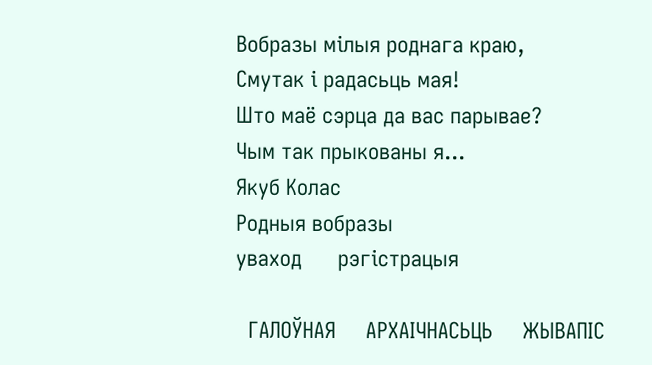Вобразы мілыя роднага краю,
Смутак і радасьць мая!
Што маё сэрца да вас парывае?
Чым так прыкованы я...
Якуб Колас
Родныя вобразы
уваход      рэгiстрацыя

  ГАЛОЎНАЯ     АРХАІЧНАСЬЦЬ     ЖЫВАПІС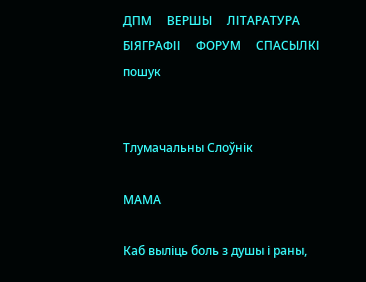ДПМ     ВЕРШЫ     ЛІТАРАТУРА     БІЯГРАФІІ     ФОРУМ     СПАСЫЛКІ
пошук


Тлумачальны Слоўнік

МАМА

Каб выліць боль з душы і раны,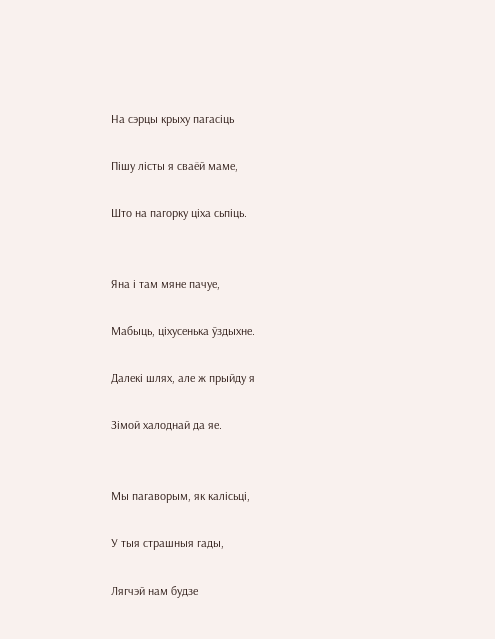На сэрцы крыху пагасіць

Пішу лісты я сваёй маме,

Што на пагорку ціха сьпіць.


Яна і там мяне пачуе,

Мабыць, ціхусенька ўздыхне.

Далекі шлях, але ж прыйду я

Зімой халоднай да яе.


Мы пагаворым, як калісьці,

У тыя страшныя гады,

Лягчэй нам будзе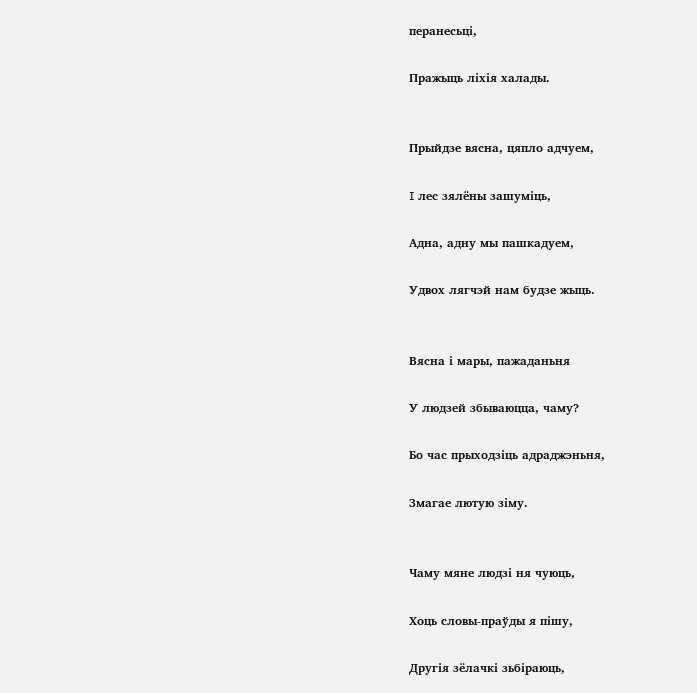перанесьці,

Пражыць ліхія халады.


Прыйдзе вясна, цяпло адчуем,

I лес зялёны зашуміць,

Адна, адну мы пашкадуем,

Удвох лягчэй нам будзе жыць.


Вясна і мары, пажаданьня

У людзей збываюцца, чаму?

Бо час прыходзіць адраджэньня,

Змагае лютую зіму.


Чаму мяне людзі ня чуюць,

Хоць словы-праўды я пішу,

Другія зёлачкі зьбіраюць,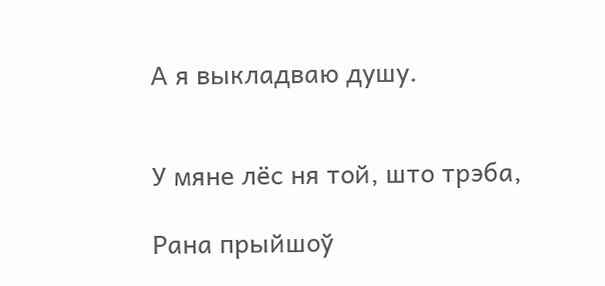А я выкладваю душу.


У мяне лёс ня той, што трэба,

Рана прыйшоў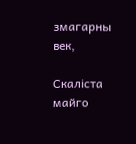змагарны век,

Скаліста майго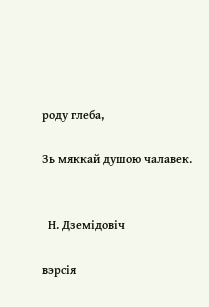роду глеба,

Зь мяккай душою чалавек.


  Н. Дземідовіч

вэрсія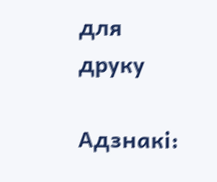для друку

Адзнакi: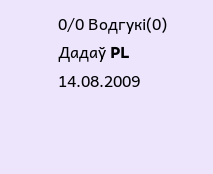0/0 Водгукі(0)
Дадаў PL 14.08.2009